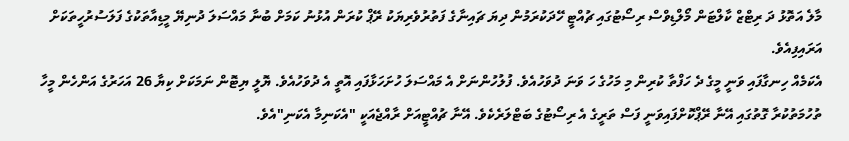މާލެ އަތޮޅު ދަ ރިޓްޒް ކާލްޓަން މޯލްޑިވްސް ރިސޯޓުގައި ޗުއްޓީ ހޭދަކުރަމުން ދިޔަ ޗައިނާގެ ފަތުރުވެރިޔަކު ރޭޕް ކުރަން އުޅުނު ކަމަށް ބުނާ މައްސަލަ ދުނިޔޭ މީޑިއާތަކުގެ ފަލަސުރުހީތަކަށް އަރައިފިއެވެ.
އެކަމެއް ހިނގާފައި ވަނީ މީގެ ދެ ހަފްތާ ކުރިން މި މަހުގެ ހަ ވަނަ ދުވަހުއެވެ. ފުލުހުންނަށް އެ މައްސަލަ ހުށަހަޅާފައި އޮތީ އެ ދުވަހުއެވެ. ޔޮލީ ޔިޓޮން ނަމަކަށް ކިޔާ 26 އަހަރުގެ އަންހެން މީހާ ތުހުމަތުކުރާ ގޮތުގައި އޭނާ ރޭޕްކޮށްފައިވަނީ ފަސް ތަރީގެ އެ ރިސޯޓުގެ ބަޓްލަރެކެވެ. އޭނާ ޗުއްޓީއަށް ރާއްޖެއަކީ "އެކަނިމާ އެކަނި"އެވެ.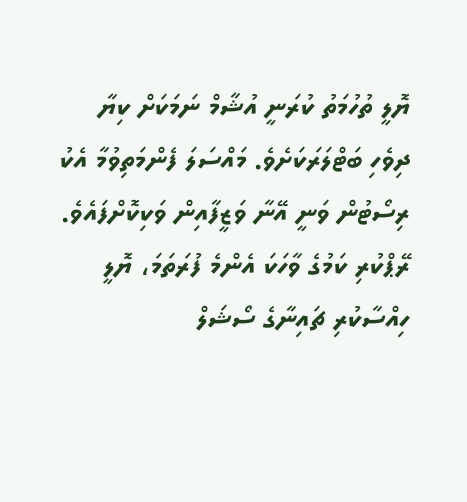ޔޮލީ ތުހުމަތު ކުރަނީ އުޝާމް ނަމަކަށް ކިޔާ ދިވެހި ބަޓްލަރަކަށެވެ. މައްސަލަ ފެންމަތިވުމާ އެކު ރިސޯޓުން ވަނީ އޭނާ ވަޒީފާއިން ވަކިކޮށްފައެވެ.
ރޭޕްކުރި ކަމުގެ ވާހަކަ އެންމެ ފުރަތަމަ، ޔޮލީ ހިއްސާކުރި ޗައިނާގެ ސޯޝަލް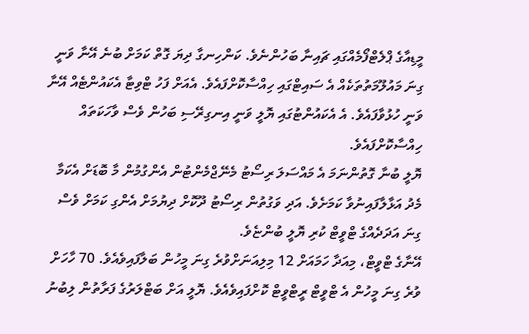މީޑިއާގެ ޕްލެޓްފޯމެއްގައި ޗައިނާ ބަހުންނެވެ. ކަންހިނގާ ދިޔަ ގޮތް ކަމަށް ބުނެ އޭނާ ވަނީ ގިނަ މައުލޫމަތުތަކެއް އެ ސައިޓްގައި ހިއްސާކޮށްފައެވެ. އެއަށް ފަހު ޓްވިޓާ އެކައުންޓެއް އޭނާ ވަނީ ހުޅުވާފައެވެ. އެ އެކައުންޓުގައި ޔޮލީ ވަނީ އިނގިރޭސި ބަހުން ވެސް ވާހަކަތައް ހިއްސާކޮށްފައެވެ.
ޔޮލީ ބުނާ ގޮތުންނަމަ އެ މައްސަލަ ރިސޯޓު މެނޭޖްމެންޓުން އެންގުމުން މާ ބޮޑަށް އެކަމާ މެދު އަޅާލާފައިނުވާ ކަމަށެވެ. އަދި ވަގުތުން ރިސޯޓު ދޫކޮށް ދިޔުމަށް އެންގި ކަމަށް ވެސް ގިނަ އަދަދެއްގެ ޓްވީޓް ކުރި ޔޮލީ ބުންޏެވެ.
އޭނާގެ ޓްވީޓް، މިއަދާ ހަމައަށް 12 މިލިއަނަށްވުރެ ގިނަ މީހުން ބަލާފައިވެއެވެ. 70 ހާހަށް ވުރެ ގިނަ މީހުން އެ ޓްވީޓް ރީޓްވީޓް ކޮށްފައިވެއެވެ. ޔޮލީ އަށް ބަޓްލަރުގެ ފަރާތުން ލިބުނު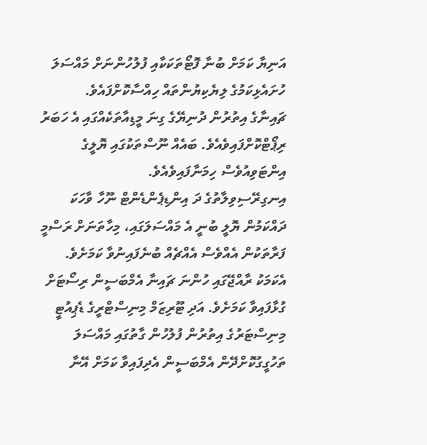އަނިޔާ ކަމަށް ބުނާ ފޮޓޯތަކަކާއި ފުލުހުންނަށް މައްސަލަ ހުށައެޅިކަމުގެ ލިޔެކިޔުންތައް ހިއްސާކޮށްފައެވެ.
ޗައިނާގެ އިތުރުން ދުނިޔޭގެ ގިނަ މީޑިއާތަކެއްގައި އެ ހަބަރު ރިޕޯޓްކޮށްފައިވެއެވެ. ބައެއް ނޫސްތަކުގައި ޔޮލީގެ އިންޓަވިއުވެސް ހިމަނާފައިވެއެވެ.
އިނގިރޭސިވިލާތުގެ ދަ އިންޑިޕެންޑެންޓް ނޫހާ ވާހަކަ ދައްކަމުން ޔޮލީ ބުނީ އެ މައްސަލަގައި، މިހާތަނަށް ރަސްމީ ފަރާތަކުން އެއްވެސް އެއްޗެއް ބުނެފައިނުވާ ކަމަށެވެ. އެކަމަކު ރާއްޖޭގައި ހުންނަ ޗައިނާ އެމްބަސީން ރިސޯޓަށް ގުޅާފައިވާ ކަމަށެވެ. އަދި ޓޫރިޒަމް މިނިސްޓްރީގެ ޑެޕިއުޓީ މިނިސްޓަރުގެ އިތުރުން ފުލުހުން ގާތުގައި މައްސަލަ ތަހުގީގުކޮށްދޭން އެމްބަސީން އެދިފައިވާ ކަމަށް އޭނާ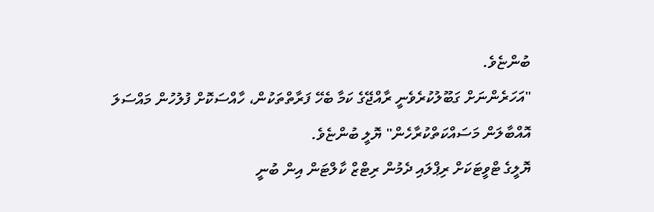ބުންޏެވެ.
"އަހަރެންނަށް ގަބޫލުކުރެވެނީ ރާއްޖޭގެ ކަމާ ބެހޭ ފަރާތްތަކުން، ހާއްސަކޮށް ފުލުހުން މައްސަލަ އޮއްބާލަން މަސައްކަތްކުރާހެން" ޔޮލީ ބުންޏެވެ.
ޔޮލީގެ ޓްވީޓަކަށް ރިޕްލައި ދެމުން ރިޓްޒް ކާލްޓަން އިން ބުނީ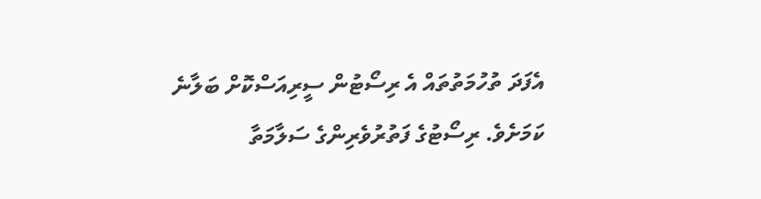އެފަދަ ތުހުމަތުތައް އެ ރިސޯޓުން ސީރިއަސްކޮށް ބަލާނެ ކަމަށެވެ. ރިސޯޓުގެ ފަތުރުވެރިންގެ ސަލާމަތާ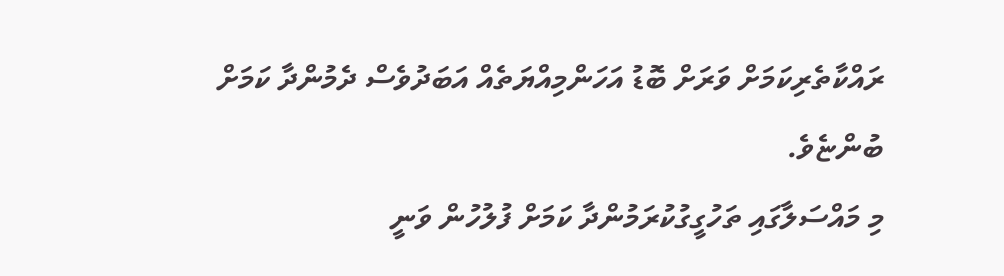ރައްކާތެރިކަމަށް ވަރަށް ބޮޑު އަހަންމިއްޔަތެއް އަބަދުވެސް ދެމުންދާ ކަމަށް ބުންޏެވެ.
މި މައްސަލާގައި ތަހުގީގުކުރަމުންދާ ކަމަށް ފުލުހުން ވަނީ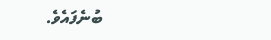ބުނެފައެވެ.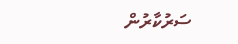ސަރުކާރުން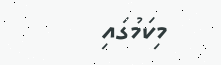މިކަމުގައި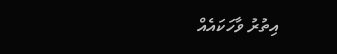އިތުރު ވާހަކައެއް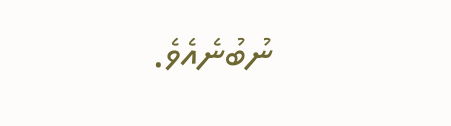ނުބުނެއެވެ.